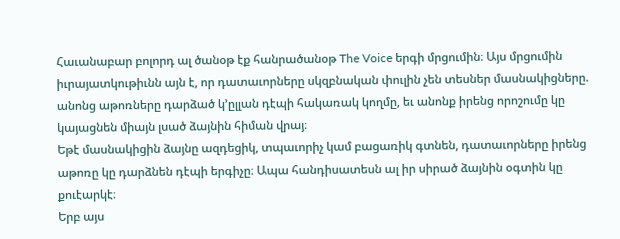Հաւանաբար բոլորդ ալ ծանօթ էք հանրածանօթ The Voice երգի մրցումին։ Այս մրցումին իւրայատկութիւնն այն է, որ դատաւորները սկզբնական փուլին չեն տեսներ մասնակիցները. անոնց աթոռները դարձած կ’ըլլան դէպի հակառակ կողմը, եւ անոնք իրենց որոշումը կը կայացնեն միայն լսած ձայնին հիման վրայ։
Եթէ մասնակիցին ձայնը ազդեցիկ, տպաւորիչ կամ բացառիկ գտնեն, դատաւորները իրենց աթոռը կը դարձնեն դէպի երգիչը։ Ապա հանդիսատեսն ալ իր սիրած ձայնին օգտին կը քուէարկէ։
Երբ այս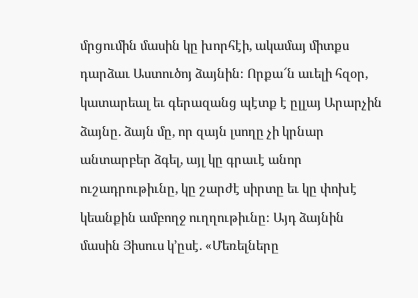մրցումին մասին կը խորհէի, ակամայ միտքս դարձաւ Աստուծոյ ձայնին։ Որքա՜ն աւելի հզօր, կատարեալ եւ գերազանց պէտք է ըլլայ Արարչին ձայնը. ձայն մը, որ զայն լսողը չի կրնար անտարբեր ձգել, այլ կը գրաւէ անոր ուշադրութիւնը, կը շարժէ սիրտը եւ կը փոխէ կեանքին ամբողջ ուղղութիւնը։ Այդ ձայնին մասին Յիսուս կ’ըսէ. «Մեռելները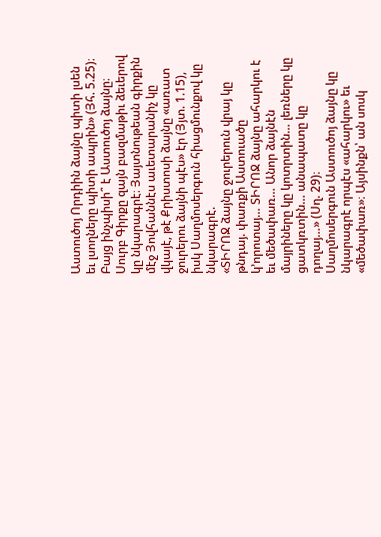Աստուծոյ Որդիին ձայնը պիտի լսեն եւ լսողները պիտի ապրին» (Յհ. 5.25)։
Բայց ինչպիսի՞ է Աստուծոյ ձայնը։
Սուրբ Գիրքը զայն բազմաթիւ ձեւերով կը նկարագրէ։ Յայտնութեան գիրքին մէջ Յովհաննէս աւետարանիչ կը վկայէ, թէ Քրիստոսի ձայնը «առատ ջուրերու ձայնի պէս» էր (Յյտ. 1.15), իսկ Սաղմոսերգուն հիացմունքով կը նկարագրէ.
«ՏԻՐՈՋ ձայնը ջուրերուն վրայ կը թնդայ. փառքի Աստուածը կ’որոտայ… ՏԻՐՈՋ ձայնը ահարկու է եւ մեծափառ… Անոր ձայնէն մայրիները կը կոտրտին… լեռները կը ցատկռտին… անապատը կը դողայ…» (Սղ. 29)։
Սաղմոսերգուն Աստուծոյ ձայնը կը նկարագրէ որպէս «ահարկու» եւ «մեծափառ»։ Այսինքն՝ ան սոսկ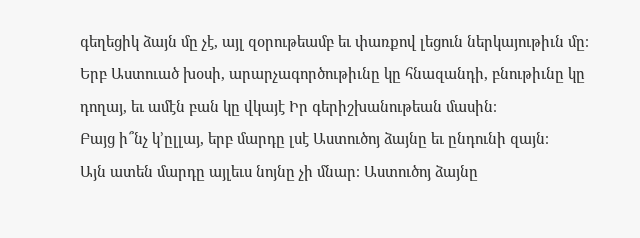գեղեցիկ ձայն մը չէ, այլ զօրութեամբ եւ փառքով լեցուն ներկայութիւն մը։ Երբ Աստուած խօսի, արարչագործութիւնը կը հնազանդի, բնութիւնը կը դողայ, եւ ամէն բան կը վկայէ Իր գերիշխանութեան մասին։
Բայց ի՞նչ կ’ըլլայ, երբ մարդը լսէ Աստուծոյ ձայնը եւ ընդունի զայն։
Այն ատեն մարդը այլեւս նոյնը չի մնար։ Աստուծոյ ձայնը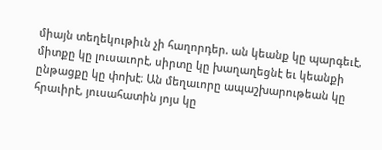միայն տեղեկութիւն չի հաղորդեր. ան կեանք կը պարգեւէ, միտքը կը լուսաւորէ, սիրտը կը խաղաղեցնէ եւ կեանքի ընթացքը կը փոխէ։ Ան մեղաւորը ապաշխարութեան կը հրաւիրէ, յուսահատին յոյս կը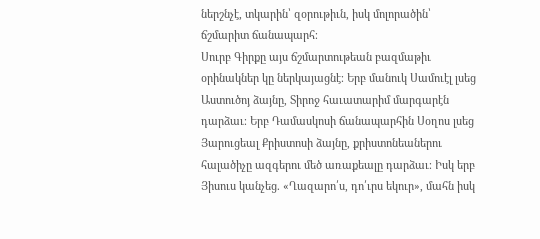ներշնչէ, տկարին՝ զօրութիւն, իսկ մոլորածին՝ ճշմարիտ ճանապարհ։
Սուրբ Գիրքը այս ճշմարտութեան բազմաթիւ օրինակներ կը ներկայացնէ։ Երբ մանուկ Սամուէլ լսեց Աստուծոյ ձայնը, Տիրոջ հաւատարիմ մարգարէն դարձաւ։ Երբ Դամասկոսի ճանապարհին Սօղոս լսեց Յարուցեալ Քրիստոսի ձայնը, քրիստոնեաներու հալածիչը ազգերու մեծ առաքեալը դարձաւ։ Իսկ երբ Յիսուս կանչեց. «Ղազարո՛ս, դո՛ւրս եկուր», մահն իսկ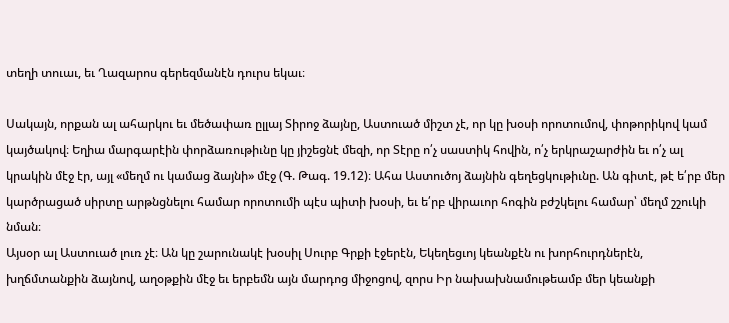տեղի տուաւ, եւ Ղազարոս գերեզմանէն դուրս եկաւ։

Սակայն, որքան ալ ահարկու եւ մեծափառ ըլլայ Տիրոջ ձայնը, Աստուած միշտ չէ, որ կը խօսի որոտումով, փոթորիկով կամ կայծակով։ Եղիա մարգարէին փորձառութիւնը կը յիշեցնէ մեզի, որ Տէրը ո՛չ սաստիկ հովին, ո՛չ երկրաշարժին եւ ո՛չ ալ կրակին մէջ էր, այլ «մեղմ ու կամաց ձայնի» մէջ (Գ. Թագ. 19.12)։ Ահա Աստուծոյ ձայնին գեղեցկութիւնը. Ան գիտէ, թէ ե՛րբ մեր կարծրացած սիրտը արթնցնելու համար որոտումի պէս պիտի խօսի, եւ ե՛րբ վիրաւոր հոգին բժշկելու համար՝ մեղմ շշուկի նման։
Այսօր ալ Աստուած լուռ չէ։ Ան կը շարունակէ խօսիլ Սուրբ Գրքի էջերէն, Եկեղեցւոյ կեանքէն ու խորհուրդներէն, խղճմտանքին ձայնով, աղօթքին մէջ եւ երբեմն այն մարդոց միջոցով, զորս Իր նախախնամութեամբ մեր կեանքի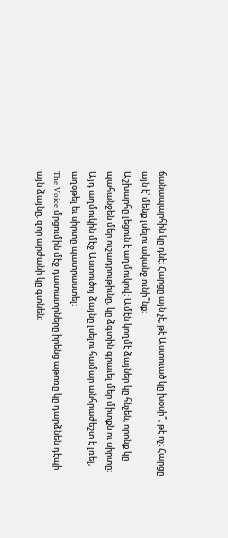ճանապարհին կը դնէ։ Հարցը այն չէ, թէ Աստուած կը խօսի՞, թէ ոչ։ Հարցը այն է՝ մենք լսելու ականջ ունի՞նք։
Աշխարհը լեցուն է աղմուկով։ Ամէն կողմէ ձայներ կը հնչեն, որոնք կը պահանջեն մեր ուշադրութիւնը, կը ձգտին գրաւել մեր միտքն ու սիրտը։ Այդ աղմուկին մէջ Աստուծոյ ձայնը լսելու համար անհրաժեշտ է լռել, աղօթել եւ սիրտը պատրաստել։
The Voice մրցումին մէջ դատաւորները իրենց աթոռը կը դարձնեն դէպի այն ձայնը, զոր արժանի կը գտնեն։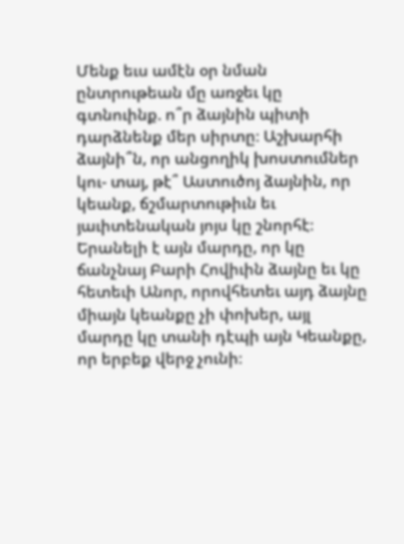Մենք եւս ամէն օր նման ընտրութեան մը առջեւ կը գտնուինք. ո՞ր ձայնին պիտի դարձնենք մեր սիրտը։ Աշխարհի ձայնի՞ն, որ անցողիկ խոստումներ կու- տայ, թէ՞ Աստուծոյ ձայնին, որ կեանք, ճշմարտութիւն եւ յաւիտենական յոյս կը շնորհէ։
Երանելի է այն մարդը, որ կը ճանչնայ Բարի Հովիւին ձայնը եւ կը հետեւի Անոր, որովհետեւ այդ ձայնը միայն կեանքը չի փոխեր, այլ մարդը կը տանի դէպի այն Կեանքը, որ երբեք վերջ չունի։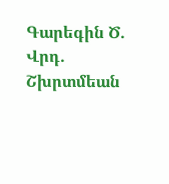Գարեգին Ծ. Վրդ. Շխրտմեան